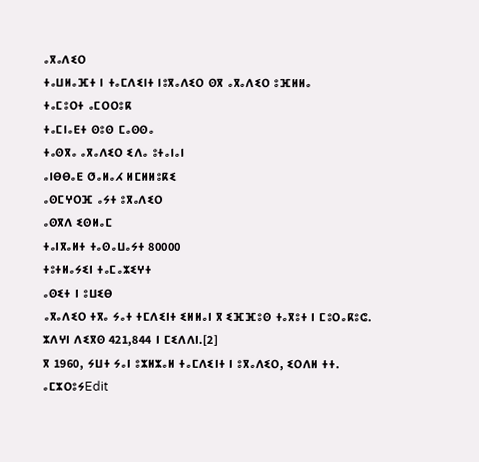ⴰⴳⴰⴷⵉⵔ
ⵜⴰⵡⵍⴰⴼⵜ ⵏ ⵜⴰⵎⴷⵉⵏⵜ ⵏⵓⴳⴰⴷⵉⵔ ⵙⴳ ⴰⴳⴰⴷⵉⵔ ⵓⴼⵍⵍⴰ
ⵜⴰⵎⵓⵔⵜ ⴰⵎⵔⵔⵓⴽ
ⵜⴰⵎⵏⴰⴹⵜ ⵙⵓⵙ ⵎⴰⵙⵙⴰ
ⵜⴰⵙⴳⴰ ⴰⴳⴰⴷⵉⵔ ⵉⴷⴰ ⵓⵜⴰⵏⴰⵏ
ⴰⵏⴱⴱⴰⴹ ⵚⴰⵍⴰⵃ ⵍⵎⵍⵍⵓⴽⵉ
ⴰⵙⵎⵖⵔⴼ ⴰⵢⵜ ⵓⴳⴰⴷⵉⵔ
ⴰⵙⴳⴷ ⵉⵙⵍⴰⵎ
ⵜⴰⵏⴳⴰⵍⵜ ⵜⴰⵙⴰⵡⴰⵢⵜ 80000
ⵜⵓⵜⵍⴰⵢⵉⵏ ⵜⴰⵎⴰⵣⵉⵖⵜ
ⴰⵙⵉⵜ ⵏ ⵓⵡⵉⴱ
ⴰⴳⴰⴷⵉⵔ ⵜⴳⴰ ⵢⴰⵜ ⵜⵎⴷⵉⵏⵜ ⵉⵍⵍⴰⵏ ⴳ ⵉⴼⴼⵓⵙ ⵜⴰⴳⵓⵜ ⵏ ⵎⵓⵔⴰⴽⵓⵛ. ⵣⴷⵖⵏ ⴷⵉⴳⵙ 421,844 ⵏ ⵎⵉⴷⴷⵏ.[2]
ⴳ 1960, ⵢⵡⵜ ⵢⴰⵏ ⵓⵣⵍⵣⴰⵍ ⵜⴰⵎⴷⵉⵏⵜ ⵏ ⵓⴳⴰⴷⵉⵔ, ⵉⵔⴷⵍ ⵜⵜ.
ⴰⵎⵣⵔⵓⵢEdit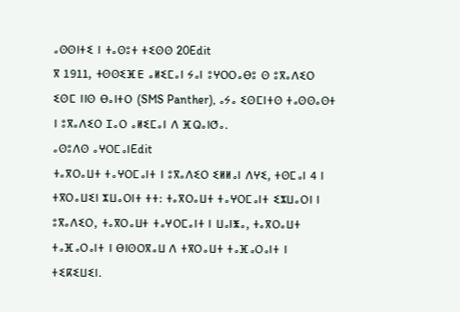ⴰⵙⵙⵏⵜⵉ ⵏ ⵜⴰⵙⵓⵜ ⵜⵉⵙⵙ 20Edit
ⴳ 1911, ⵜⵙⵙⵉⴼⴹ ⴰⵍⵉⵎⴰⵏ ⵢⴰⵏ ⵓⵖⵔⵔⴰⴱⵓ ⵙ ⵓⴳⴰⴷⵉⵔ ⵉⵙⵎ ⵏⵏⵙ ⴱⴰⵏⵜⵔ (SMS Panther), ⴰⵢⴰ ⵉⵙⵎⵏⵜⵙ ⵜⴰⵙⵙⴰⵙⵜ ⵏ ⵓⴳⴰⴷⵉⵔ ⵊⴰⵔ ⴰⵍⵉⵎⴰⵏ ⴷ ⴼⵕⴰⵏⵚⴰ.
ⴰⵙⵓⴷⵙ ⴰⵖⵔⵎⴰⵏEdit
ⵜⴰⴳⵔⴰⵡⵜ ⵜⴰⵖⵔⵎⴰⵏⵜ ⵏ ⵓⴳⴰⴷⵉⵔ ⵉⵍⵍⴰⵏ ⴷⵖⵉ, ⵜⵙⵎⴰⵏ 4 ⵏ ⵜⴳⵔⴰⵡⵉⵏ ⵣⵡⴰⵔⵏⵜ ⵜⵜ: ⵜⴰⴳⵔⴰⵡⵜ ⵜⴰⵖⵔⵎⴰⵏⵜ ⵉⵣⵡⴰⵔⵏ ⵏ ⵓⴳⴰⴷⵉⵔ, ⵜⴰⴳⵔⴰⵡⵜ ⵜⴰⵖⵔⵎⴰⵏⵜ ⵏ ⵡⴰⵏⵥⴰ, ⵜⴰⴳⵔⴰⵡⵜ ⵜⴰⴼⴰⵔⴰⵏⵜ ⵏ ⴱⵏⵙⵔⴳⴰⵡ ⴷ ⵜⴳⵔⴰⵡⵜ ⵜⴰⴼⴰⵔⴰⵏⵜ ⵏ ⵜⵉⴽⵉⵡⵉⵏ.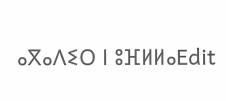ⴰⴳⴰⴷⵉⵔ ⵏ ⵓⴼⵍⵍⴰEdit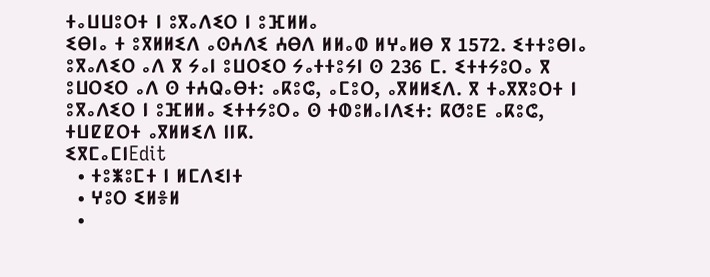ⵜⴰⵡⵡⵓⵔⵜ ⵏ ⵓⴳⴰⴷⵉⵔ ⵏ ⵓⴼⵍⵍⴰ
ⵉⴱⵏⴰ ⵜ ⵓⴳⵍⵍⵉⴷ ⴰⵙⵄⴷⵉ ⵄⴱⴷ ⵍⵍⴰⵀ ⵍⵖⴰⵍⴱ ⴳ 1572. ⵉⵜⵜⵓⴱⵏⴰ ⵓⴳⴰⴷⵉⵔ ⴰⴷ ⴳ ⵢⴰⵏ ⵓⵡⵔⵉⵔ ⵢⴰⵜⵜⵓⵢⵏ ⵙ 236 ⵎ. ⵉⵜⵜⵢⵓⵔⴰ ⴳ ⵓⵡⵔⵉⵔ ⴰⴷ ⵙ ⵜⵄⵕⴰⴱⵜ: ⴰⴽⵓⵛ, ⴰⵎⵓⵔ, ⴰⴳⵍⵍⵉⴷ. ⴳ ⵜⴰⴳⴳⵓⵔⵜ ⵏ ⵓⴳⴰⴷⵉⵔ ⵏ ⵓⴼⵍⵍⴰ ⵉⵜⵜⵢⵓⵔⴰ ⵙ ⵜⵀⵓⵍⴰⵏⴷⵉⵜ: ⴽⵚⵓⴹ ⴰⴽⵓⵛ, ⵜⵡⵇⵇⵔⵜ ⴰⴳⵍⵍⵉⴷ ⵏⵏⴽ.
ⵉⴳⵎⴰⵎⵏEdit
  • ⵜⵓⵥⵓⵎⵜ ⵏ ⵍⵎⴷⵉⵏⵜ
  • ⵖⵓⵔ ⵉⵍⴻⵍ
  •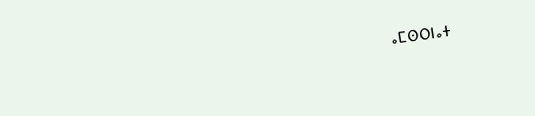ⴰⵎⵙⵔⵏⴰⵜ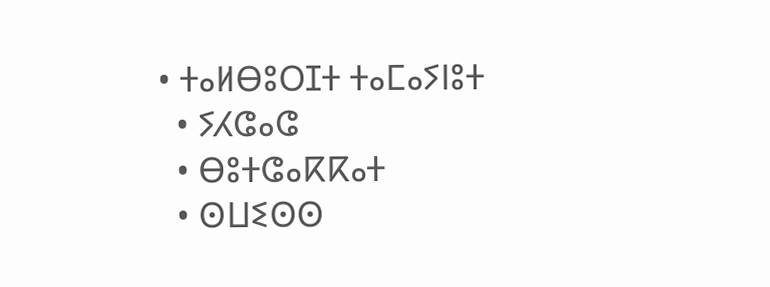• ⵜⴰⵍⴱⵓⵔⵊⵜ ⵜⴰⵎⴰⵢⵏⵓⵜ
  • ⵢⵃⵛⴰⵛ
  • ⴱⵓⵜⵛⴰⴽⴽⴰⵜ
  • ⵙⵡⵉⵙⵙ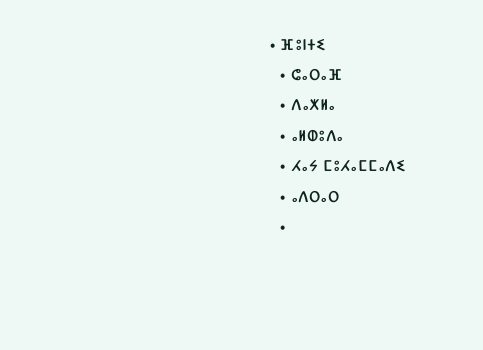• ⴼⵓⵏⵜⵉ
  • ⵛⴰⵔⴰⴼ
  • ⴷⴰⵅⵍⴰ
  • ⴰⵍⵀⵓⴷⴰ
  • ⵃⴰⵢ ⵎⵓⵃⴰⵎⵎⴰⴷⵉ
  • ⴰⴷⵔⴰⵔ
  •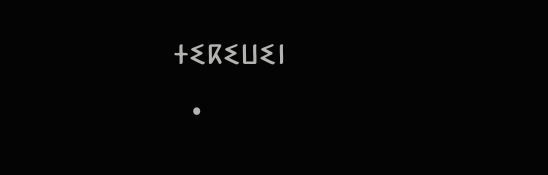ⵜⵉⴽⵉⵡⵉⵏ
  •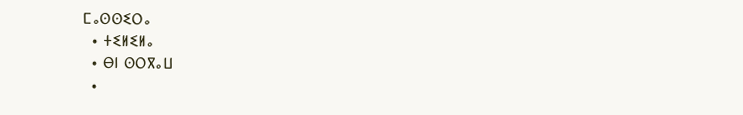ⵎⴰⵙⵙⵉⵔⴰ
  • ⵜⵉⵍⵉⵍⴰ
  • ⴱⵏ ⵙⵔⴳⴰⵡ
  •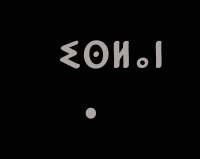ⵉⵙⵍⴰⵏ
  •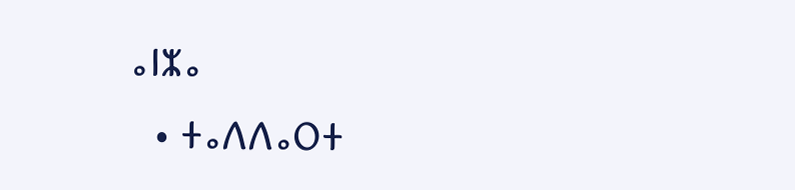ⴰⵏⵣⴰ
  • ⵜⴰⴷⴷⴰⵔⵜ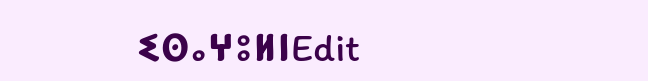ⵉⵙⴰⵖⵓⵍⵏEdit